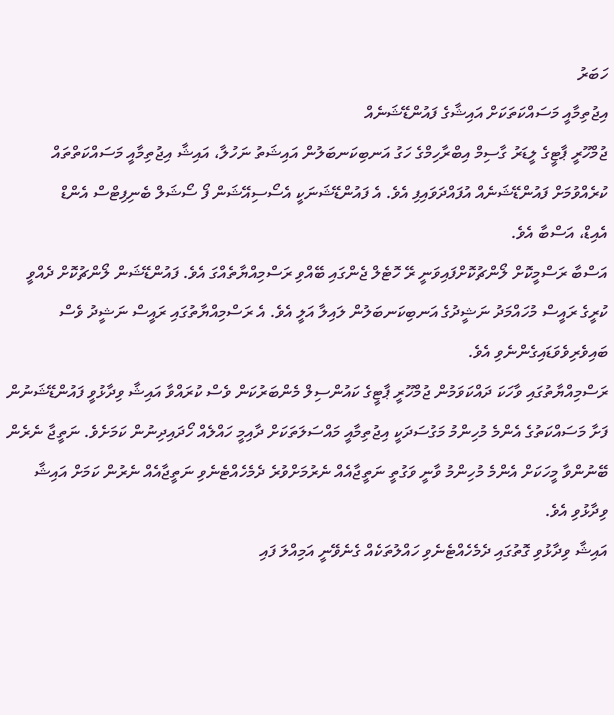ހަބަރު
އިޖުތިމާއީ މަސައްކަތަކަށް އައިޝާގެ ފައުންޑޭޝަނެއް
ޖުމްހޫރީ ޕާޓީގެ ލީޑަރު ގާސިމް އިބްރާހިމްގެ ހަގު އަނބިކަނބަލުން އައިޝަތު ނަހުލާ، އައިޝާ އިޖުތިމާއީ މަސައްކަތްތައް ކުރެއްވުމަށް ފައުންޑޭޝަނެއް އުފައްދަވައިފި އެވެ. އެ ފައުންޑޭޝަނަކީ އެސޯސިއޭޝަން ފޯ ސޯޝަލް ބެނިފިޓްސް އެންޑް
އެއިޑް، އަސްބާ އެވެ.
އަސްބާ ރަސްމީކޮށް ލޯންޗުކޮށްފައިވަނީ ރޭ ހޮޓެލް ޖެންގައި ބޭއްވި ރަސްމިއްޔާތެއްގަ އެވެ. ފައުންޑޭޝަން ލޯންޗުކޮށް ދެއްވީ ކުރީގެ ރައީސް މުހައްމަދު ނަޝީދުގެ އަނބިކަނބަލުން ލައިލާ އަލީ އެވެ. އެ ރަސްމިއްޔާތުގައި ރައީސް ނަޝީދު ވެސް ބައިވެރިވެވަޑައިގެންނެވި އެވެ.
ރަސްމިއްޔާތުގައި ވާހަކަ ދައްކަވަމުން ޖުމްހޫރީ ޕާޓީގެ ކައުންސިލް މެންބަރުކަން ވެސް ކުރައްވާ އައިޝާ ވިދާޅުވީ ފައުންޑޭޝަނުން ފަށާ މަސައްކަތުގެ އެންމެ މުހިންމު މަގުސަދަކީ އިޖުތިމާއީ މައްސަލަތަކަށް ދާއިމީ ހައްލެއް ހޯދައިދިނުން ކަމަށެވެ. ނަތީޖާ ނެރެން ބޭނުންވާ މީހަކަށް އެންމެ މުހިންމު ވާނީ ވަގުތީ ނަތީޖާއެއް ނެރުމަށްވުރެ ދެމެހެއްޓެނެވި ނަތީޖާއެއް ނެރުން ކަމަށް އައިޝާ ވިދާޅުވި އެވެ.
އައިޝާ ވިދާޅުވި ގޮތުގައި ދެމެހެއްޓެނެވި ހައްލުތަކެއް ގެނެވޭނީ އަމިއްލަ ފައި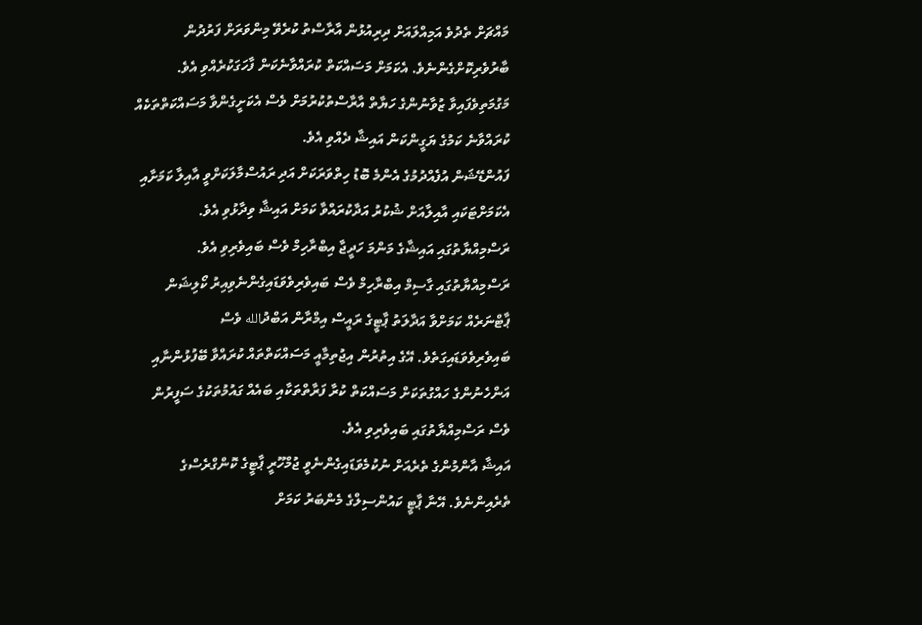މައްޗަށް ތެދުވެ އަމިއްލައަށް ދިރިއުޅުން އާރާސްތު ކުރެވޭ މިންވަރަށް ފަރުދުން ބާރުވެރިކޮށްގެންނެވެ. އެކަމަށް މަސައްކަތް ކުރައްވާނެކަން ފާހަގަކުރެއްވި އެވެ. މަގުމަތިވެފައިވާ ޒުވާނުންގެ ހަޔާތް އާރާސްތުކުރުމަށް ވެސް އެކަށީގެންވާ މަސައްކަތްތަކެއް ކުރައްވާނެ ކަމުގެ ޔަގީންކަން އައިޝާ ދެއްވި އެވެ.
ފައުންޑޭޝަން އުފެއްދުމުގެ އެންމެ ބޮޑު ހިތްވަރަކަށް އަދި ރައުސްމާލަކަށްވީ އާއިލާ ކަމަށާއި އެކަމަށްޓަކައި އާއިލާއަށް ޝުކުރު އަދާކުރައްވާ ކަމަށް އައިޝާ ވިދާޅުވި އެވެ. ރަސްމިއްޔާތުގައި އައިޝާގެ މަންމަ ހަދީޖާ އިބްރާހިމް ވެސް ބައިވެރިވި އެވެ.
ރަސްމިއްޔާތުގައި ގާސިމް އިބްރާހިމް ވެސް ބައިވެރިވެވަޑައިގެންނެވިއިރު ކޯލިޝަން ޕާޓްނަރެއް ކަމަށްވާ އަދާލަތު ޕާޓީގެ ރައީސް އިމްރާން އަބްދުالله ވެސް ބައިވެރިވެވަޑައިގަތެވެ. އޭގެ އިތުރުން އިޖުތިމާއީ މަސައްކަތްތައް ކުރައްވާ ބޭފުޅުންނާއި އަންހެނުންގެ ހައްގުތަކަށް މަސައްކަތް ކުރާ ފަރާތްތަކާއި ބައެއް ގައުމުތަކުގެ ސަފީރުން ވެސް ރަސްމިއްޔާތުގައި ބައިވެރިވި އެވެ.
އައިޝާ އާންމުންގެ ތެރެއަށް ނުކުމެވަޑައިގެންނެވީ ޖުމްހޫރީ ޕާޓީގެ ކޮންގްރެސްގެ ތެރެއިންނެވެ. އޭނާ ޕާޓީ ކައުންސިލްގެ މެންބަރު ކަމަށް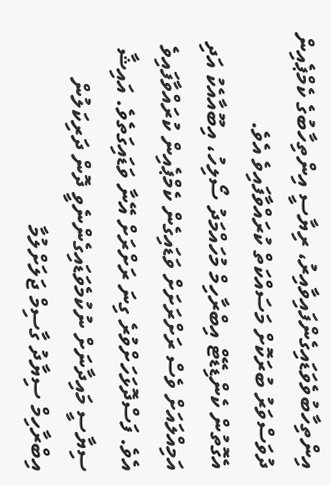އިންތިހާބުވެވަޑައިގެންފައިވާއިރު، ރިޔާސީ އިންތިހާބުގެ ކެމްޕެއިން ދުވަސްވަރު ބުރަކޮށް މަސައްކަތް ކުރައްވާފައިވެ އެވެ.
އެގޮތުން ކެންޑިޑޭޓް އިބްރާހިމް މުހައްމަދު ސޯލިހު، އިބޫއާއެކު އަދި އަމިއްލައަށް ވެސް ރަށްރަށަށް ވަޑައިގެން ކެމްޕެއިން ކުރައްވާފައިވެ އެވެ. ފަސްދޮޅަހަށްވުރެ ގިނަ ރަށްރަށް އޭނާ ވަޑައިގަތެވެ. އައިޝާ ސިޔާސީ މައިދާނަށް ނުކުމެވަޑައިގެންނެވީ ދޮން ދަރިކަލުން އިބްރާހިމް ސިޔާދު ގާސިމް ޖަލަށްލުމާ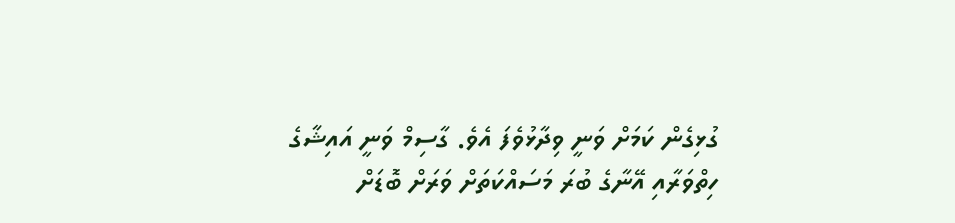ގުޅިގެން ކަމަށް ވަނީ ވިދާޅުވެފަ އެވެ. ގާސިމް ވަނީ އައިޝާގެ
ހިތްވަރާއި އޭނާގެ ބުރަ މަސައްކަތަށް ވަރަށް ބޮޑަށް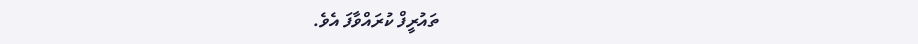ތައުރީފް ކުރައްވާފަ އެވެ.